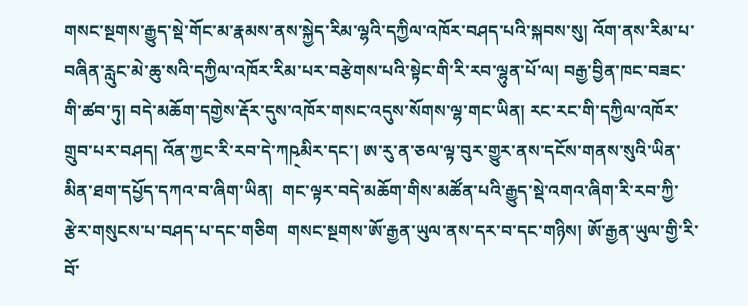གསང་སྔགས་རྒྱུད་སྡེ་གོང་མ་རྣམས་ནས་སྐྱེད་རིམ་ལྷའི་དཀྱིལ་འཁོར་བཤད་པའི་སྐབས་སུ། འོག་ནས་རིམ་པ་བཞིན་རླུང་མེ་ཆུ་སའི་དཀྱིལ་འཁོར་རིམ་པར་བརྩེགས་པའི་སྟེང་གི་རི་རབ་ལྷུན་པོ་ལ། བརྒྱ་བྱིན་ཁང་བཟང་གི་ཚབ་ཏུ། བདེ་མཆོག་དགྱེས་རྡོར་དུས་འཁོར་གསང་འདུས་སོགས་ལྷ་གང་ཡིན། རང་རང་གི་དཀྱིལ་འཁོར་གྲུབ་པར་བཤད། འོན་ཀྱང་རི་རབ་དེ་ཀཥ྄མིར་དང་། ཨ་རུ་ན་ཅལ་ལྟ་བུར་གྱུར་ནས་དངོས་གནས་སུའི་ཡིན་མིན་ཐག་དཔྱོད་དཀའ་བ་ཞིག་ཡིན།  གང་ལྟར་བདེ་མཆོག་གིས་མཚོན་པའི་རྒྱུད་སྡེ་འགའ་ཞིག་རི་རབ་ཀྱི་རྩེར་གསུངས་པ་བཤད་པ་དང་གཅིག  གསང་སྔགས་ཨོ་རྒྱན་ཡུལ་ནས་དར་བ་དང་གཉིས། ཨོ་རྒྱན་ཡུལ་གྱི་རི་བོ་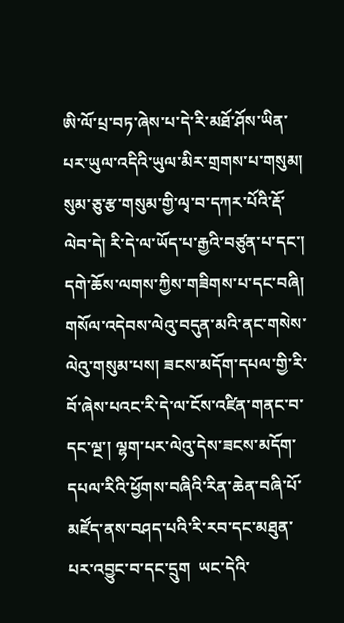ཨི་ལོ་པྲ་བཏ་ཞེས་པ་དེ་རི་མཐོ་ཤོས་ཡིན་པར་ཡུལ་འདིའི་ཡུལ་མིར་གྲགས་པ་གསུམ། སུམ་ཅུ་རྩ་གསུམ་གྱི་ལྭ་བ་དཀར་པོའི་རྡོ་ལེབ་དེ། རི་དེ་ལ་ཡོད་པ་རྒྱའི་བཙུན་པ་དང་། དགེ་ཆོས་ལགས་ཀྱིས་གཟིགས་པ་དང་བཞི། གསོལ་འདེབས་ལེའུ་བདུན་མའི་ནང་གསེས་ལེའུ་གསུམ་པས། ཟངས་མདོག་དཔལ་གྱི་རི་བོ་ཞེས་པའང་རི་དེ་ལ་ངོས་འཛིན་གནང་བ་དང་ལྔ་། ལྷག་པར་ལེའུ་དེས་ཟངས་མདོག་དཔལ་རིའི་ཕྱོགས་བཞིའི་རིན་ཆེན་བཞི་པོ་མཛོད་ནས་བཤད་པའི་རི་རབ་དང་མཐུན་པར་འབྱུང་བ་དང་དྲུག  ཡང་དེའི་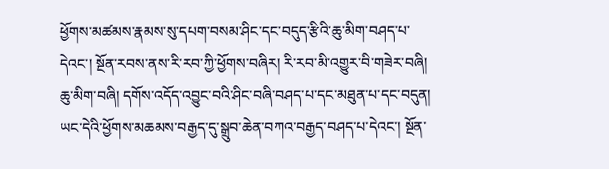ཕྱོགས་མཚམས་རྣམས་སུ་དཔག་བསམ་ཤིང་དང་བདུད་རྩིའི་ཆུ་མིག་བཤད་པ་དེའང་། སྔོན་རབས་ནས་རི་རབ་ཀྱི་ཕྱོགས་བཞིར། རི་རབ་མི་འགྱུར་བི་གཟེར་བཞི། ཆུ་མིག་བཞི། དགོས་འདོད་འབྱུང་བའི་ཤིང་བཞི་བཤད་པ་དང་མཐུན་པ་དང་བདུན། ཡང་དེའི་ཕྱོགས་མཆམས་བརྒྱད་དུ་སྒྲུབ་ཆེན་བཀའ་བརྒྱད་བཤད་པ་དེའང་། སྔོན་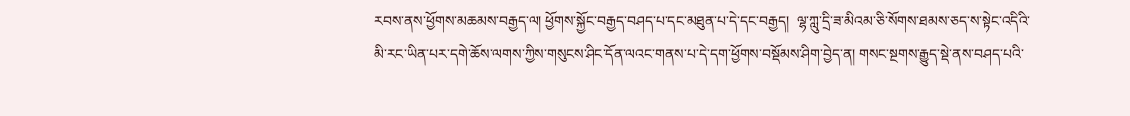རབས་ནས་ཕྱོགས་མཆམས་བརྒྱད་ལ། ཕྱོགས་སྐྱོང་བརྒྱད་བཤད་པ་དང་མཐུན་པ་དེ་དང་བརྒྱད།  ལྷ་ཀླུ་དྲི་ཟ་མིའམ་ཅི་སོགས་ཐམས་ཅད་ས་སྟེང་འདིའི་མི་རང་ཡིན་པར་དགེ་ཆོས་ལགས་ཀྱིས་གསུངས་ཤིང་དོན་ལའང་གནས་པ་དེ་དག་ཕྱོགས་བསྡོམས་ཤིག་བྱེད་ན། གསང་སྔགས་རྒྱུད་སྡེ་ནས་བཤད་པའི་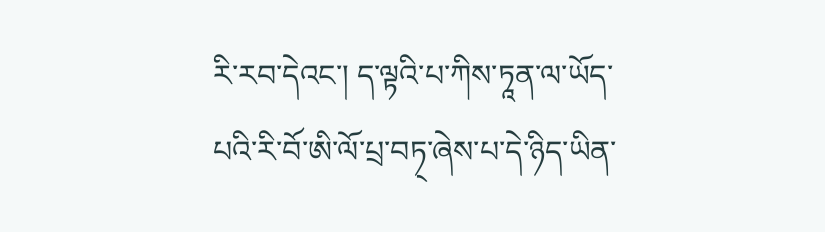རི་རབ་དེའང་། ད་ལྟའི་པ་ཀིས་ཏཱན་ལ་ཡོད་པའི་རི་བོ་ཨི་ལོ་པྲ་བཏ྄་ཞེས་པ་དེ་ཉིད་ཡིན་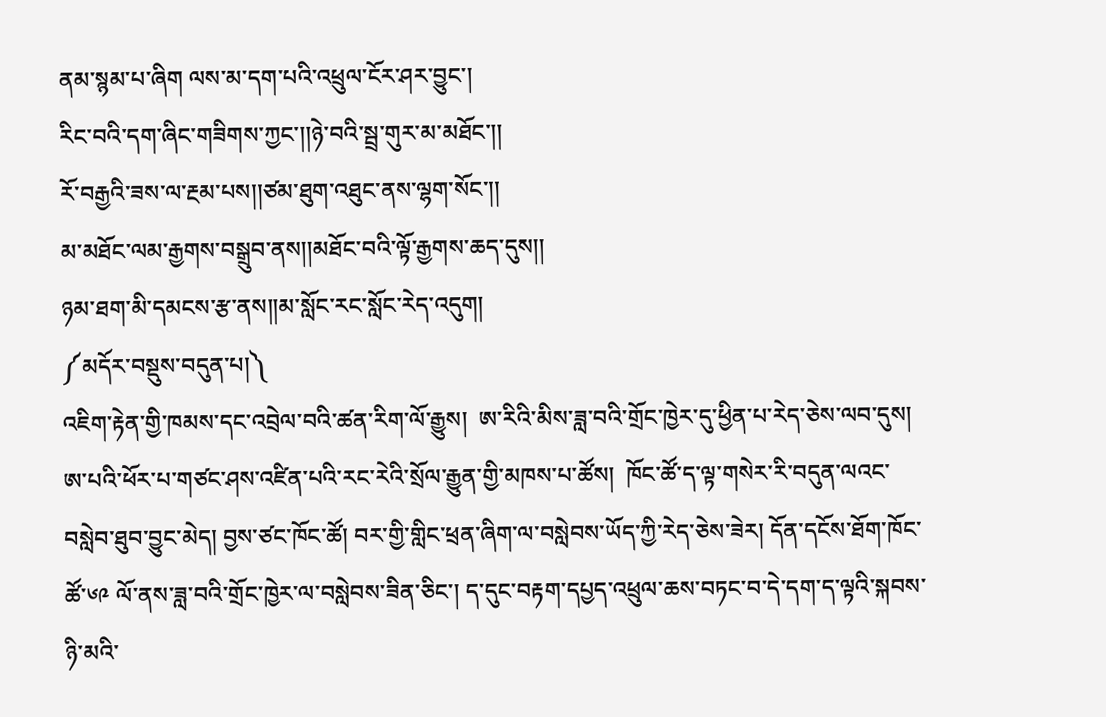ནམ་སྙམ་པ་ཞིག ལས་མ་དག་པའི་འཕྲུལ་ངོར་ཤར་བྱུང་།
རིང་བའི་དག་ཞིང་གཟིགས་ཀྱང་།།ཉེ་བའི་སྦྲ་གུར་མ་མཐོང་།།
རོ་བརྒྱའི་ཟས་ལ་རྔམ་པས།།ཙམ་ཐུག་འཐུང་ནས་ལྷག་སོང་།།
མ་མཐོང་ལམ་རྒྱགས་བསྒྲུབ་ནས།།མཐོང་བའི་ལྟོ་རྒྱགས་ཆད་དུས།།
ཉམ་ཐག་མི་དམངས་རྩ་ནས།།མ་སློང་རང་སློང་རེད་འདུག།
༼མདོར་བསྡུས་བདུན་པ།༽
འཇིག་རྟེན་གྱི་ཁམས་དང་འབྲེལ་བའི་ཚན་རིག་ལོ་རྒྱུས།  ཨ་རིའི་མིས་ཟླ་བའི་གྲོང་ཁྱེར་དུ་ཕྱིན་པ་རེད་ཅེས་ལབ་དུས།  ཨ་པའི་ཕོར་པ་གཙང་ཤས་འཛིན་པའི་རང་རེའི་སྲོལ་རྒྱུན་གྱི་མཁས་པ་ཚོས།  ཁོང་ཚོ་ད་ལྟ་གསེར་རི་བདུན་ལའང་བསླེབ་ཐུབ་བྱུང་མེད། བྱས་ཙང་ཁོང་ཚོ། བར་གྱི་གླིང་ཕྲན་ཞིག་ལ་བསླེབས་ཡོད་ཀྱི་རེད་ཅེས་ཟེར། དོན་དངོས་ཐོག་ཁོང་ཚོ་༦༩ ལོ་ནས་ཟླ་བའི་གྲོང་ཁྱེར་ལ་བསླེབས་ཟིན་ཅིང་། ད་དུང་བརྟག་དཔྱད་འཕྲུལ་ཆས་བཏང་བ་དེ་དག་ད་ལྟའི་སྐབས་ཉི་མའི་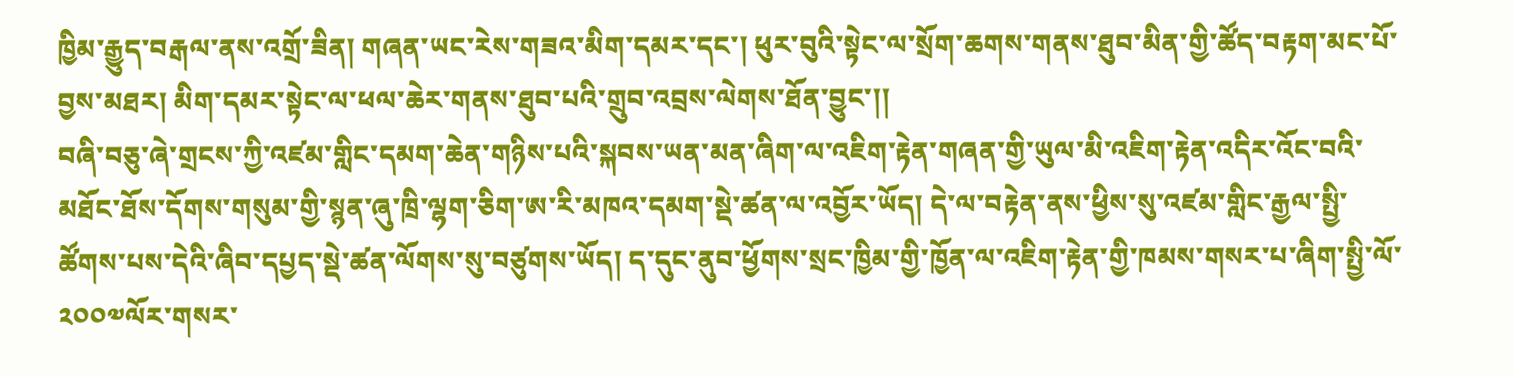ཁྱིམ་རྒྱུད་བརྒལ་ནས་འགྲོ་ཟིན། གཞན་ཡང་རེས་གཟའ་མིག་དམར་དང་། ཕུར་བུའི་སྟེང་ལ་སྲོག་ཆགས་གནས་ཐུབ་མིན་གྱི་ཚོད་བརྟག་མང་པོ་བྱས་མཐར། མིག་དམར་སྟེང་ལ་ཕལ་ཆེར་གནས་ཐུབ་པའི་གྲུབ་འབྲས་ལེགས་ཐོན་བྱུང་།།
བཞི་བཅུ་ཞེ་གྲངས་ཀྱི་འཛམ་གླིང་དམག་ཆེན་གཉིས་པའི་སྐབས་ཡན་མན་ཞིག་ལ་འཇིག་རྟེན་གཞན་གྱི་ཡུལ་མི་འཇིག་རྟེན་འདིར་འོང་བའི་མཐོང་ཐོས་དོགས་གསུམ་གྱི་སྙན་ཞུ་ཁྲི་ལྷག་ཅིག་ཨ་རི་མཁའ་དམག་སྡེ་ཚན་ལ་འབྱོར་ཡོད། དེ་ལ་བརྟེན་ནས་ཕྱིས་སུ་འཛམ་གླིང་རྒྱལ་སྤྱི་ཚོགས་པས་དེའི་ཞིབ་དཔྱད་སྡེ་ཚན་ལོགས་སུ་བཙུགས་ཡོད། ད་དུང་ནུབ་ཕྱོགས་སྲང་ཁྱིམ་གྱི་ཁྱོན་ལ་འཇིག་རྟེན་གྱི་ཁམས་གསར་པ་ཞིག་སྤྱི་ལོ་༢༠༠༧ལོར་གསར་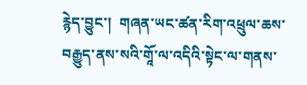རྙེད་བྱུང་།  གཞན་ཡང་ཚན་རིག་འཕྲུལ་ཆས་བརྒྱུད་ནས་སའི་གཱོ་ལ་འདིའི་སྟེང་ལ་གནས་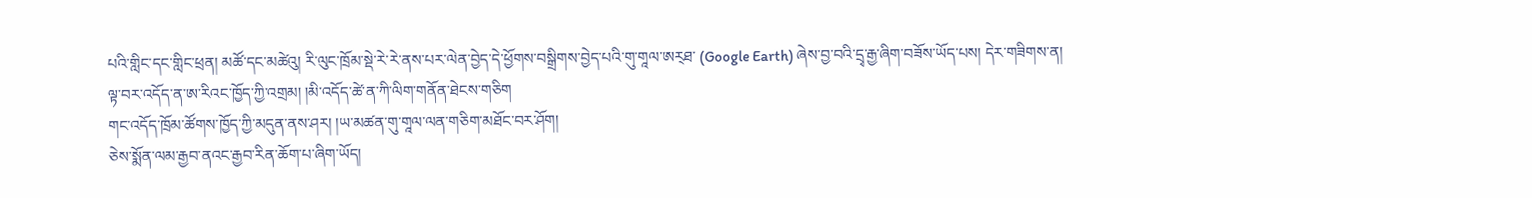པའི་གླིང་དང་གླིང་ཕྲན། མཚོ་དང་མཚེའུ། རི་ལུང་ཁྲོམ་སྡེ་རེ་རེ་ནས་པར་ལེན་བྱེད་དེ་ཕྱོགས་བསྒྲིགས་བྱེད་པའི་གུ་གཱལ་ཨར྄ཐ་ (Google Earth) ཞེས་བྱ་བའི་དྲྭ་རྒྱ་ཞིག་བཟོས་ཡོད་པས། དེར་གཟིགས་ན།
ལྟ་བར་འདོད་ན་ཨ་རིའང་ཁྱོད་ཀྱི་འགྲམ། །མི་འདོད་ཚེ་ན་ཀི་ལིག་གནོན་ཐེངས་གཅིག
གང་འདོད་ཁྲོམ་ཚོགས་ཁྱོད་ཀྱི་མདུན་ནས་ཤར། །ཡ་མཚན་གུ་གཱལ་ལན་གཅིག་མཐོང་བར་ཤོག།
ཅེས་སྨོན་ལམ་རྒྱབ་ནའང་རྒྱབ་རིན་ཆོག་པ་ཞིག་ཡོད།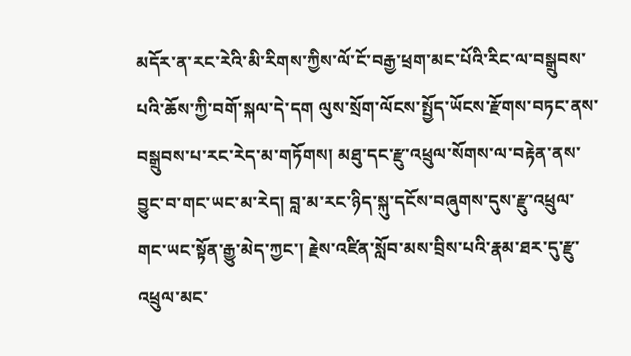མདོར་ན་རང་རེའི་མི་རིགས་ཀྱིས་ལོ་ངོ་བརྒྱ་ཕྲག་མང་པོའི་རིང་ལ་བསྒྲུབས་པའི་ཆོས་ཀྱི་བགོ་སྐལ་དེ་དག ལུས་སྲོག་ལོངས་སྤྱོད་ཡོངས་རྫོགས་བཏང་ནས་བསྒྲུབས་པ་རང་རེད་མ་གཏོགས། མཐུ་དང་རྫུ་འཕྲུལ་སོགས་ལ་བརྟེན་ནས་བྱུང་བ་གང་ཡང་མ་རེད། བླ་མ་རང་ཉིད་སྐུ་དངོས་བཞུགས་དུས་རྫུ་འཕྲུལ་གང་ཡང་སྟོན་རྒྱུ་མེད་ཀྱང་། རྗེས་འཛིན་སློབ་མས་བྲིས་པའི་རྣམ་ཐར་དུ་རྫུ་འཕྲུལ་མང་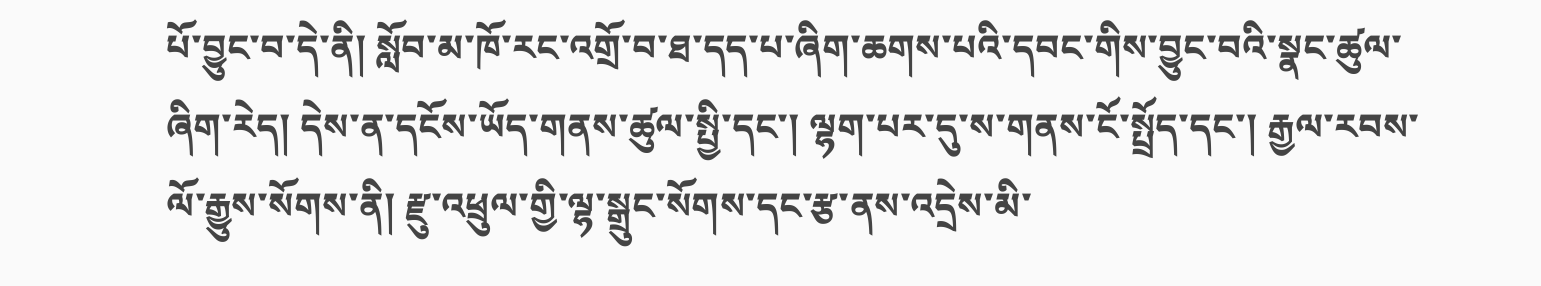པོ་བྱུང་བ་དེ་ནི། སློབ་མ་ཁོ་རང་འགྲོ་བ་ཐ་དད་པ་ཞིག་ཆགས་པའི་དབང་གིས་བྱུང་བའི་སྣང་ཚུལ་ཞིག་རེད། དེས་ན་དངོས་ཡོད་གནས་ཚུལ་སྤྱི་དང་། ལྷག་པར་དུ་ས་གནས་ངོ་སྤྲོད་དང་། རྒྱལ་རབས་ལོ་རྒྱུས་སོགས་ནི། རྫུ་འཕྲུལ་གྱི་ལྷ་སྒྲུང་སོགས་དང་རྩ་ནས་འདྲེས་མི་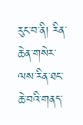རུང་བ་ནི། རིན་ཆེན་གསེར་ལས་རིན་ཐང་ཆེ་བའི་གནད་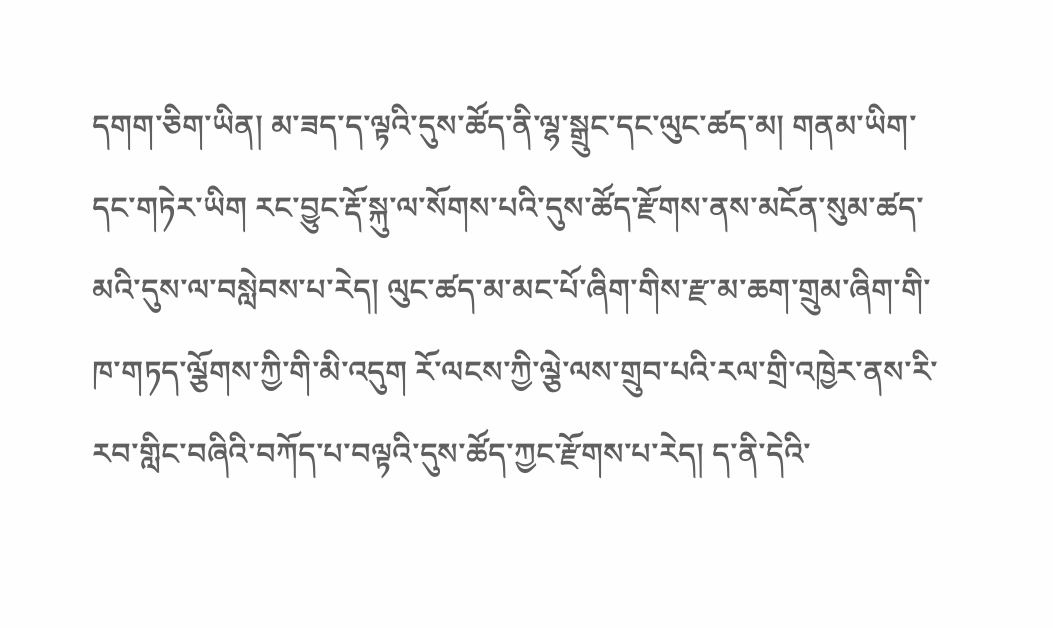དགག་ཅིག་ཡིན། མ་ཟད་ད་ལྟའི་དུས་ཚོད་ནི་ལྷ་སྒྲུང་དང་ལུང་ཚད་མ། གནམ་ཡིག་དང་གཏེར་ཡིག རང་བྱུང་རྡོ་སྐུ་ལ་སོགས་པའི་དུས་ཚོད་རྫོགས་ནས་མངོན་སུམ་ཚད་མའི་དུས་ལ་བསླེབས་པ་རེད། ལུང་ཚད་མ་མང་པོ་ཞིག་གིས་རྫ་མ་ཆག་གྲུམ་ཞིག་གི་ཁ་གཏད་ལྕོགས་ཀྱི་གི་མི་འདུག རོ་ལངས་ཀྱི་ལྕེ་ལས་གྲུབ་པའི་རལ་གྲི་འཁྱེར་ནས་རི་རབ་གླིང་བཞིའི་བཀོད་པ་བལྟའི་དུས་ཚོད་ཀྱང་རྫོགས་པ་རེད། ད་ནི་དེའི་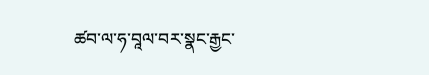ཚབ་ལ་ཧ་བཱལ་བར་སྣང་རྒྱང་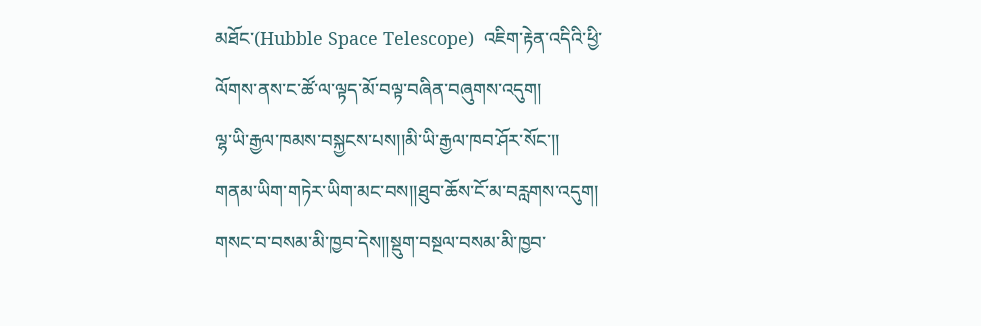མཐོང་(Hubble Space Telescope)  འཇིག་རྟེན་འདིའི་ཕྱི་ལོགས་ནས་ང་ཚོ་ལ་ལྟད་མོ་བལྟ་བཞིན་བཞུགས་འདུག།
ལྷ་ཡི་རྒྱལ་ཁམས་བསྐྱངས་པས།།མི་ཡི་རྒྱལ་ཁབ་ཤོར་སོང་།།
གནམ་ཡིག་གཏེར་ཡིག་མང་བས།།ཐུབ་ཆོས་ངོ་མ་བརླགས་འདུག།
གསང་བ་བསམ་མི་ཁྱབ་དེས།།སྡུག་བསྔལ་བསམ་མི་ཁྱབ་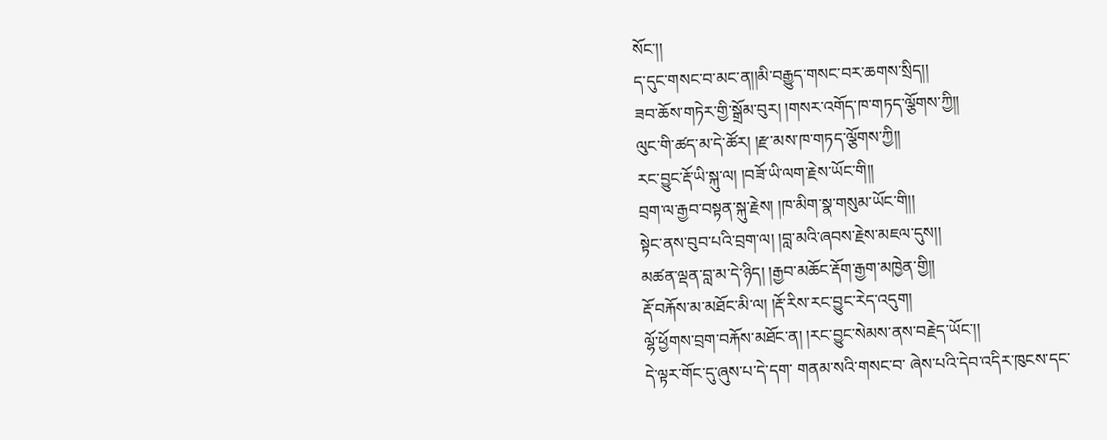སོང་།།
ད་དུང་གསང་བ་མང་ན།།མི་བརྒྱུད་གསང་བར་ཆགས་སྲིད།།
ཟབ་ཆོས་གཏེར་གྱི་སྒྲོམ་བུར། །གསར་འགོད་ཁ་གཏད་ལྕོགས་ཀྱི།།
ལུང་གི་ཚད་མ་དེ་ཚོར། །རྫ་མས་ཁ་གཏད་ལྕོགས་ཀྱི།།
རང་བྱུང་རྡོ་ཡི་སྐུ་ལ། །བཟོ་ཡི་ལག་རྗེས་ཡོང་གི།།
བྲག་ལ་རྒྱབ་བསྟན་སྐུ་རྗེས། །ཁ་མིག་སྣ་གསུམ་ཡོང་གི།།
སྟེང་ནས་བུབ་པའི་བྲག་ལ། །བླ་མའི་ཞབས་རྗེས་མཇལ་དུས།།
མཚན་ལྡན་བླ་མ་དེ་ཉིད། །རྒྱབ་མཆོང་རྡོག་རྒྱག་མཁྱེན་གྱི།།
རྡོ་བརྐོས་མ་མཐོང་མི་ལ། །རྡོ་རིས་རང་བྱུང་རེད་འདུག།
ལྷོ་ཕྱོགས་བྲག་བརྐོས་མཐོང་ན། །རང་བྱུང་སེམས་ནས་བརྗེད་ཡོང་།།
དེ་ལྟར་གོང་དུ་ཞུས་པ་དེ་དག་ གནམ་སའི་གསང་བ་ ཞེས་པའི་དེབ་འདིར་ཁུངས་དང་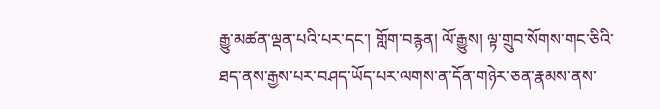རྒྱུ་མཚན་ལྡན་པའི་པར་དང་། གློག་བརྙན། ལོ་རྒྱུས། ལྟ་གྲུབ་སོགས་གང་ཅིའི་ཐད་ནས་རྒྱས་པར་བཤད་ཡོད་པར་ལགས་ན་དོན་གཉེར་ཅན་རྣམས་ནས་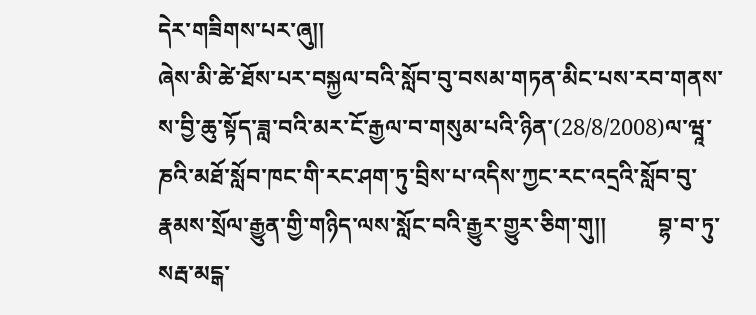དེར་གཟིགས་པར་ཞུ།།
ཞེས་མི་ཚེ་ཐོས་པར་བསྐྱལ་བའི་སློབ་བུ་བསམ་གཏན་མིང་པས་རབ་གནས་ས་བྱི་ཆུ་སྟོད་ཟླ་བའི་མར་ངོ་རྒྱལ་བ་གསུམ་པའི་ཉིན་(28/8/2008)ལ་ཝཱ་ཎའི་མཐོ་སློབ་ཁང་གི་རང་ཤག་ཏུ་བྲིས་པ་འདིས་ཀྱང་རང་འདྲའི་སློབ་བུ་རྣམས་སྲོལ་རྒྱུན་གྱི་གཉིད་ལས་སློང་བའི་རྒྱུར་གྱུར་ཅིག་གུ།།         བྷ་བ་ཏུ་སརྦ་མངྒ་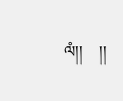ལཾ།།    །།